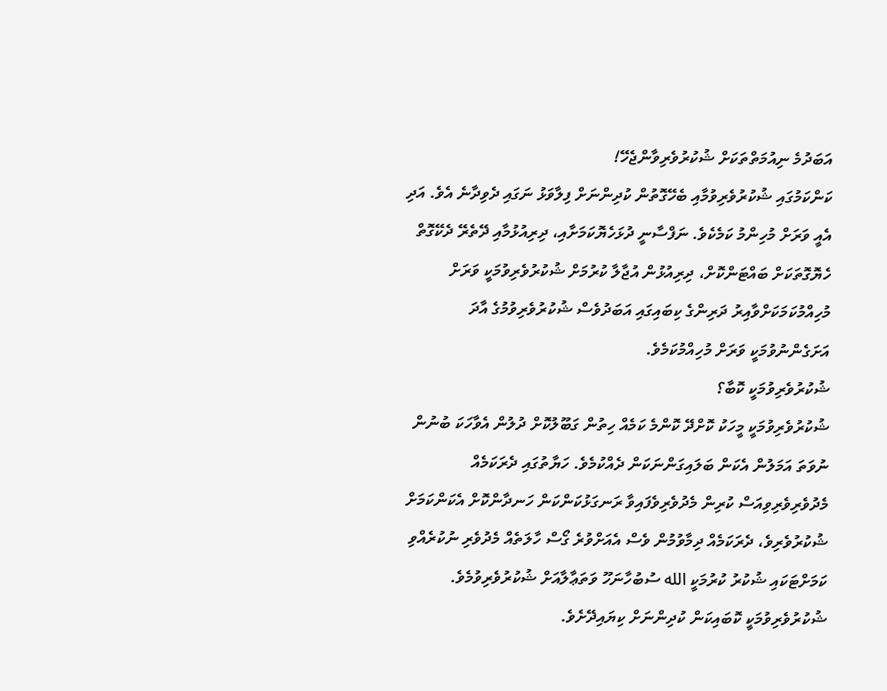އަބަދުމެ ނިއުމަތްތަކަށް ޝުކުރުވެރިވާންޖެހޭ!
ކަންކަމުގައި ޝުކުރުވެރިވުމާއި ބެހޭގޮތުން ކުދިންނަށް ފިލާވަޅު ނަގައި ދެވިދާނެ އެވެ. އަދި އެއީ ވަރަށް މުހިންމު ކަމެކެވެ. ނަފްސާނީ ދުޅަހެޔޮކަމަށާއި، ދިރިއުޅުމާއި ދޭތެރޭ ދެކޭގޮތް ހެޔޮގޮތަކަށް ބައްޓަންކޮށް، ދިރިއުޅުން އުޖާލާ ކުރުމަށް ޝުކުރުވެރިވުމަކީ ވަރަށް މުހިއްމުކަމަކަށްވާއިރު ދަރިންގެ ކިބައިގައި އަބަދުވެސް ޝުކުރުވެރިވުމުގެ އާދަ އަށަގެންނުވުމަކީ ވަރަށް މުހިއްމުކަމެވެ.
ޝުކުރުވެރިވުމަކީ ކޮބާ؟
ޝުކުރުވެރިވުމަކީ މީހަކު ކޮށްދޭ ކޮންމެ ކަމެއް ހިތުން ގަބޫލުކޮށް ދުލުން އެވާހަކަ ބުނުން ނުވަތަ އަމަލުން އެކަން ބަލައިގަންނަކަން ދެއްކުމެވެ. ހަޔާތުގައި ދެރަކަމެއް މެދުވެރިވެރިވިއަސް ކުރިން މެދުވެރިވެފައިވާ ރަނގަޅުކަންކަން ހަނދާންކޮށް އެކަންކަމަށް ޝުކުރުވެރިވެ، ދެރަކަމެއް ދިމާވުމުން ވެސް އެއަށްވުރެ ގޯސް ހާލަތެއް މެދުވެރި ނުކުރެއްވި ކަމަށްޓަކައި ޝުކުރު ކުރުމަކީ الله ސުބުހާނަހޫ ވަތަޢާލާއަށް ޝުކުރުވެރިވުމެވެ.
ޝުކުރުވެރިވުމަކީ ކޮބައިކަން ކުދިންނަށް ކިޔައިދޭށެވެ.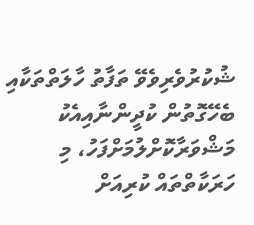ޝުކުރުވެރިވެވޭ ތަފާތު ހާލަތްތަކާއި ބެހޭގޮތުން ކުދީންނާއިއެކު މަޝްވަރާކޮށްލުމަށްފަހު، މި ހަރަކާތްތައް ކުރިއަށް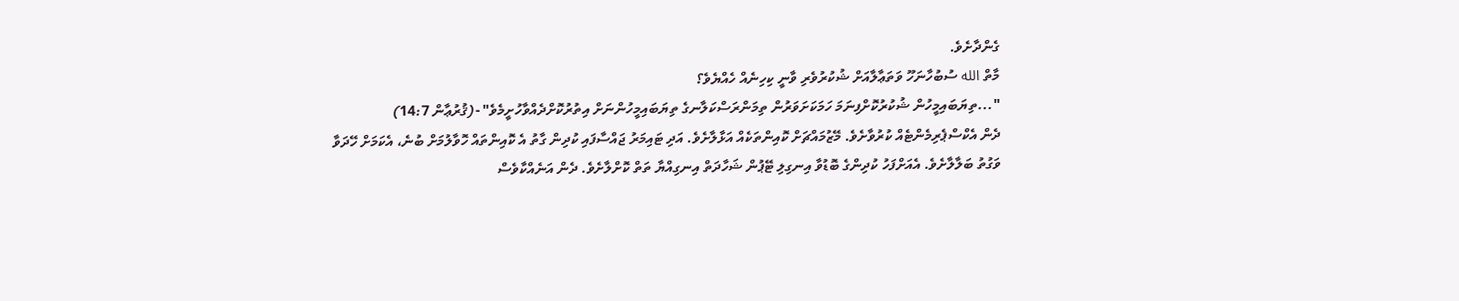ގެންދާށެވެ.
މާތް الله ސުބުހާނަހޫ ވަތަޢާލާއަށް ޝުކުރުވެރި ވާނީ ކިހިނެއް ހެއްޔެވެ؟
"...ތިޔަބައިމީހުން ޝުކުރުކޮށްފިނަމަ ހަމަކަށަވަރުން ތިމަންރަސްކަލާނގެ ތިޔަބައިމީހުންނަށް އިތުރުކޮށްދެއްވާހުށީމެވެ" -(ޤުރުޢާން 14:7)
ދެން އެކްސްޕެރިމެންޓެއް ކުރުވާށެވެ. މޭޒުމައްޗަށް ކޮއިންތަކެއް އަޅާލާށެވެ. އަދި ޓައިމަރު ޖައްސާފައި ކުދިން ގާތު އެ ކޮއިންތައް ހޮވާލުމަށް ބުނެ، އެކަމަށް ހޭދަވާ ވަގުތު ބަލާލާށެވެ. އެއަށްފަހު ކުދިންގެ ބޮޑުވާ އިނގިލި ޓޭޕުން ޝަހާދަތް އިނގިއްޔާ ތަތް ކޮށްލާށެވެ. ދެން އަނެއްކާވެސް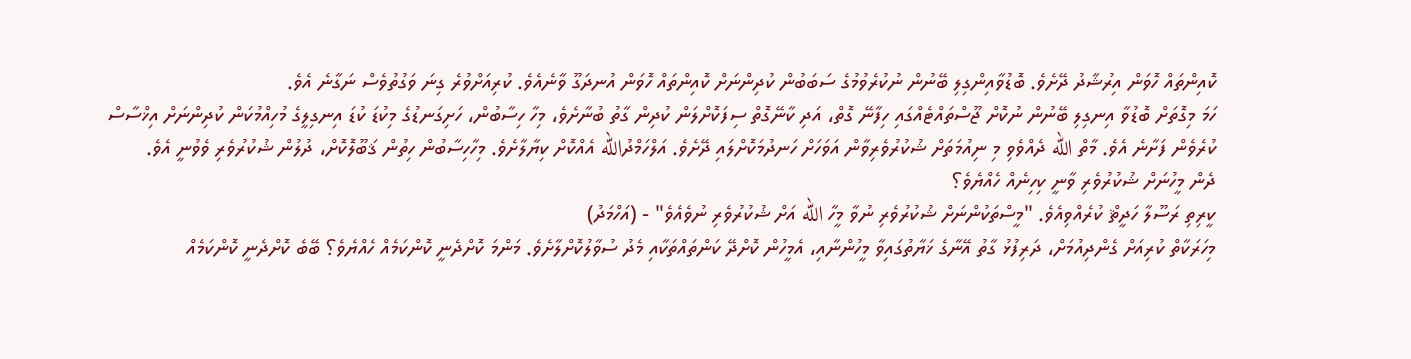ކޮއިންތައް ހޮވަން އިރުޝާދު ދޭށެވެ. ބޮޑުވާއިންގިލި ބޭނުން ނުކުރެވުމުގެ ސަބަބުން ކުދިންނަށް ކޮއިންތައް ހޮވަން އުނދަގޫ ވާނެއެވެ. ކުރިއަށްވުރެ ގިނަ ވަގުތުވެސް ނަގާނެ އެވެ.
ހަމަ މިގޮތަށް ބޮޑުވާ އިނގިލި ބޭނުން ނުކޮށް ޖޫސްތައްޓެއްގައި ހިފާނޭ ގޮތް، އަދި ކާނޭގޮތް ސިފަކޮށްލަން ކުދިން ގާތު ބުނާށެވެ، މިހާ ހިސާބުން، ހަށިގަނޑުގެ މިކުޑަ ކުޑަ އިނގިލީގެ މުހިއްމުކަން ކުދިންނަށް އިޚްސާސް ކުރެވެން ފަށާނެ އެވެ. މާތް الله ދެއްވެވި މި ނިއުމަތަށް ޝުކުރުވެރިވާން އަވަހަށް ހަނދުމަކޮށްލައި ދޭށެވެ. އަލްހަމްދުالله އެއްކޮށް ކިޔާލާށެވެ. މިހާހިސާބުން ހިތުން ޤަބޫލޮކޮށް، ދުލުން ޝުކުރުވެރި ވެވުނީ އެވެ.
ދެން މީހުނަށް ޝުކުރުވެރި ވާނީ ކިހިނެއް ހެއްޔެވެ؟
ކީރިތި ރަސޫލާ ހަދީޘް ކުރެއްވިއެވެ. "މީސްތަކުންނަށް ޝުކުރުވެރި ނުވާ މީހާ الله އަށް ޝުކުރުވެރި ނުވެއެވެ" - (އަހްމަދު)
މިހަރަކާތް ކުރިއަށް ގެންދިއުމަށް، ދަރިފުޅު ގާތު އޭނާގެ ޚަޔާތުގައިވާ މީހުންނާއި، އެމީހުން ކޮށްދޭ ކަންތައްތަކާއި މެދު ސުވާލުކޮށްލާށެވެ. މަންމަ ކޮށްދެނީ ކޮންކަމެއް ހެއްޔެވެ؟ ބޭބެ ކޮށްދެނީ ކޮންކަމެއް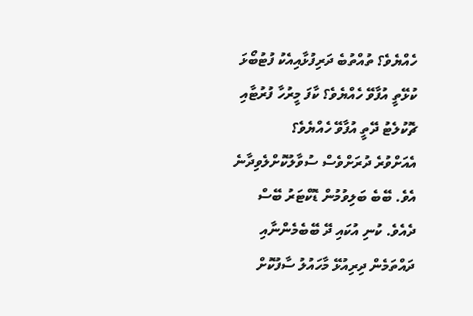ހެއްޔެވެ؟ ތުއްތުބެ ދަރިފުޅާއިއެކު ފުޓުބޯޅަ ކުޅޭތީ އުފާވޭ ހެއްޔެވެ؟ ކާފަ މީރުހާ ފުރުޓާއި ޗޮކުލެޓު ދޭތީ އުފާވޭ ހެއްޔެވެ؟
އެއަށްވުރެ ދުރަށްވެސް ސުވާލުކޮށްލެވިދާނެ އެވެ. ބޭބެ ބަލިވުމުން ޑޮކްޓަރު ބޭސް ދެއެވެ. ކުނި އުކައި ދޭ ބޭބެމެންނާއި ދައްތަމެން ދިރިއުޅޭ މާހައުލު ސާފުކޮށް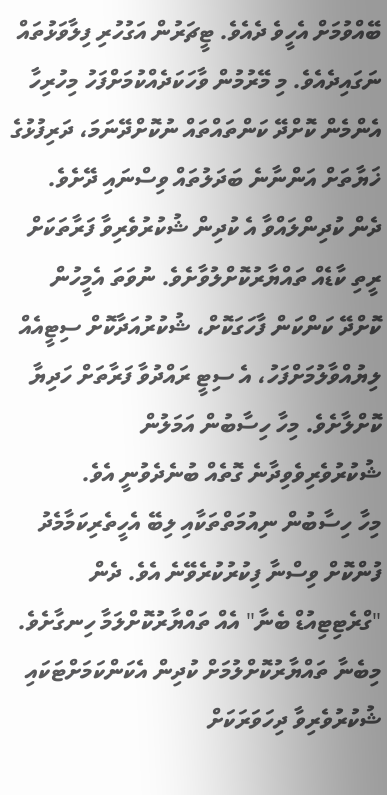ބޭއްވުމަށް އެހީވެ ދެއެވެ. ޓީޗަރުން އަގުހުރި ފިލާވަޅުތައް ނަގައިދެއެވެ. މި މޭރުމުން ވާހަކަދެއްކުމަށްފަހު މިހުރިހާ އެންމެން ކޮށްދޭ ކަންތައްތައް ނުކޮށްދޭނަމަ، ދަރިފުޅުގެ ޚަޔާތަށް އަންނާނެ ބަދަލުތައް ވިސްނައި ދޭށެވެ.
ދެން ކުދިންލައްވާ އެ ކުދިން ޝުކުރުވެރިވާ ފަރާތަކަށް ރީތި ކާޑެއް ތައްޔާރުކޮށްލުވާށެވެ. ނުވަތަ އެމީހުން ކޮށްދޭ ކަންކަން ފާހަގަކޮށް، ޝުކުރުއަދާކޮށް ސިޓީއެއް ލިޔުއްވާލުމަށްފަހު، އެ ސިޓީ ރައްދުވާ ފަރާތަށް ހަދިޔާ ކޮށްލާށެވެ. މިހާ ހިސާބުން އަމަލުން ޝުކުރުވެރިވެވިދާނެ ގޮތެއް ބުނެދެވުނީ އެވެ.
މިހާ ހިސާބުން ނިއުމަތްތަކާއި ލިބޭ އެހީތެރިކަމާމެދު ފުންކޮށް ވިސްނާ ފިކުރުކުރެވޭނެ އެވެ. ދެން "ގްރެޓިޓިއުޑް ބެނާ" އެއް ތައްޔާރުކޮށްލަމާ ހިނގާށެވެ.
މިބެނާ ތައްޔާރުކޮށްލުމަށް ކުދިން އެކަންކަމަށްޓަކައި ޝުކުރުވެރިވާ ދިހަވަރަކަށް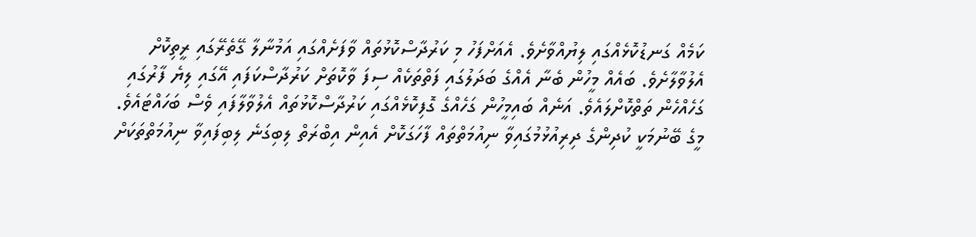ކަމެއް ގަނޑުކޮޅެއްގައި ލިޔުއްވާށެވެ. އެއަށްފަހު މި ކަރުދާސްކޮޅުތައް ވާފަށެއްގައި އަމުނާލާ ގޭތެރޭގައި ރީތިކޮށް އެލުވާލާށެވެ. ބައެއް މީހުން ބެނާ އެއްގެ ބަދަލުގައި ފަތްތަކެއް ސިފަ ވާކޮތަށް ކަރުދާސްކަފައި އޭގައި ލިޔެ ފާރުގައި ގަހެއްހެން ތަތްކޮށްލައެވެ. އަނެއް ބައިމީހުން ގަހެއްގެ ގޮފިކޮޅެއްގައި ކަރުދާސްކޮޅުތައް އެލުވާލާފައި ވެސް ބަހައްޓައެވެ.
މީގެ ބޭނުމަކީ ކުދިންގެ ދިރިއުޅުމުގައިވާ ނިއުމަތްތައް ފާހަގަކޮށް އެއިން އިބްރަތް ލިބިގަނެ ލިބިފައިވާ ނިއުމަތްތަކަށް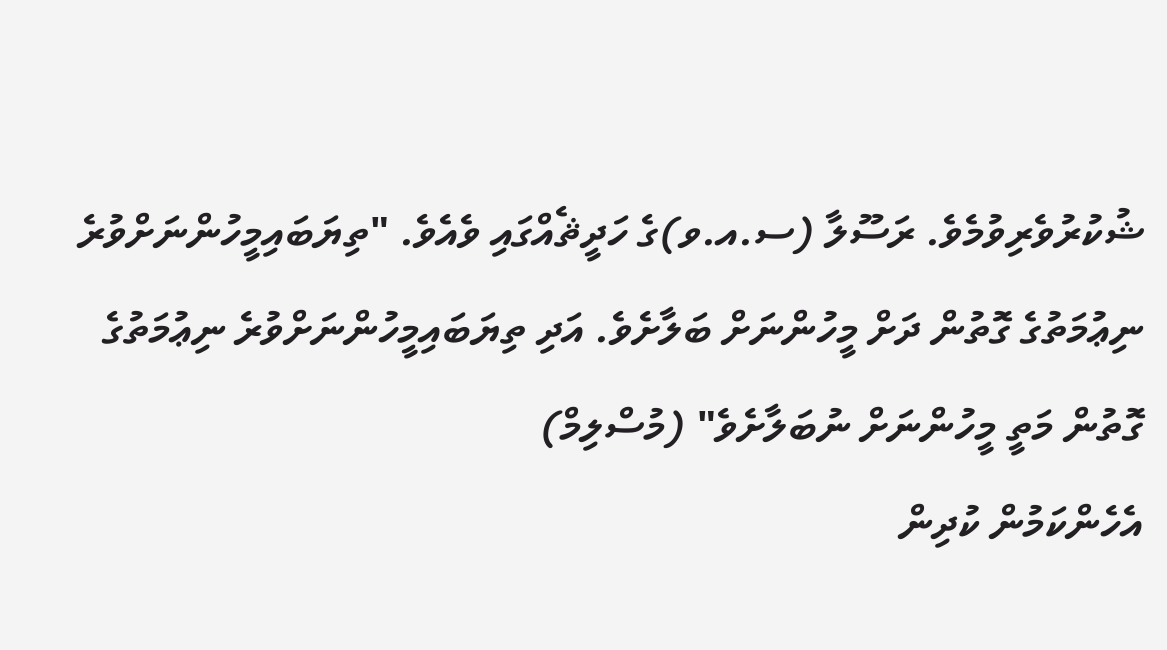ޝުކުރުވެރިވުމެވެ. ރަސޫލާ (ސ.އ.ވ)ގެ ހަދީޘެއްގައި ވެއެވެ. "ތިޔަބައިމީހުންނަށްވުރެ ނިޢުމަތުގެ ގޮތުން ދަށް މީހުންނަށް ބަލާށެވެ. އަދި ތިޔަބައިމީހުންނަށްވުރެ ނިޢުމަތުގެ ގޮތުން މަތީ މީހުންނަށް ނުބަލާށެވެ" (މުސްލިމް)
އެހެންކަމުން ކުދިން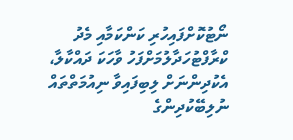ނޯޓުކޮށްފައިހުރި ކަންކަމާއި މެދު ކްރާފްޓުހަދާލުމަށްފަހު ވާހަކަ ދައްކާލާ، އެކުދިންނަށް ލިބިފައިވާ ނިއުމަތްތައް ނުލިބޭކުދިންގެ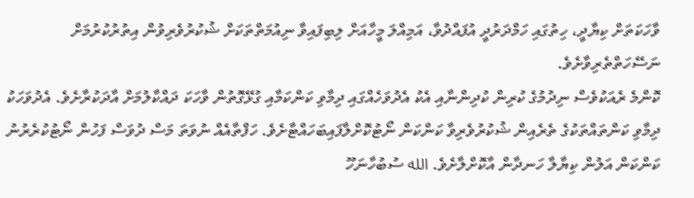ވާހަކަތަށް ކިޔާދީ، ހިތުގައި ހަމްދަރުދީ އުފައްދުވާ، އަމިއްލަ މީހާއަށް ލިބިފައިވާ ނިއުމަތްތަކަށް ޝުކުރުވެރިވުން އިތުރުކުރުމަށް ނަސޭހަތްތެރިވާށެވެ.
ކޮންމެ ރެއަކުވެސް ނިދުމުގެ ކުރިން ކުދިންނާއި އެކު އެދުވަހެއްގައި ދިމާވި ކަންކަމާއި ގުޅޭގޮތުން ވާހަކަ ދައްކާލުމަށް އާދަކުރާށެވެ. އެދުވަހަކު ދިމާވި ކަންތައްތަކުގެ ތެރެއިން ޝުކުރުވެރިވާ ކަންކަން ނޯޓުކޮށްލާފައިބަހައްޓާށެވެ. ހަފްތާއެއް ނުވަތަ މަސް ދުވަސް ފަހުން ނޯޓުކުރެރުނު ކަންކަން އަލުން ކިޔާލާ ހަނދާން އާކޮށްލާށެވެ. الله ސުބުހާނަހޫ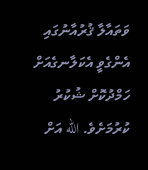ވަތައާލާ ޤުރުއާނުގައި އެންގެވީ އެކަލާނގެއަށް ހަމްދުކޮށް ޝުކުރު ކުރުމަށެވެ. الله އަށް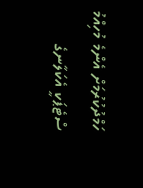ހަމްދުކުރުމަށް އެންމެ މުހިއްމު ސްޓެޕަކީ އެކަލާނގެ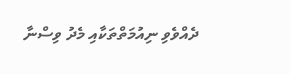ދެއްވެވި ނިއުމަތްތަކާއި މެދު ވިސްނާ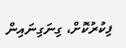ފިކުރުކޮށް، ގިނަގިނައިން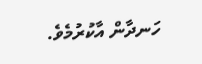ހަނދާން އާކުރުމެވެ.